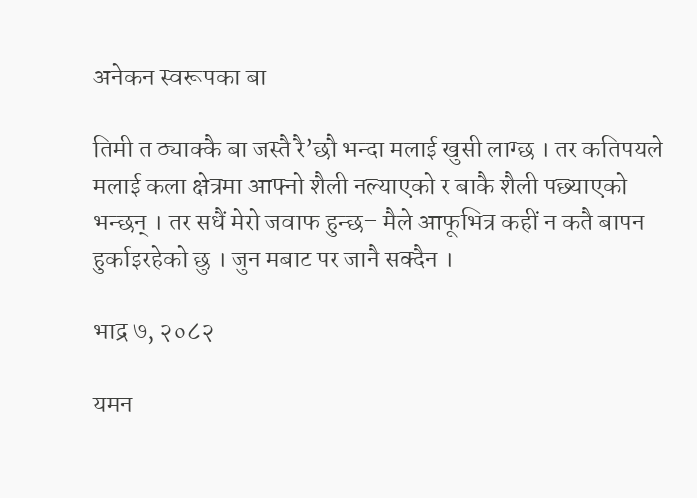अनेकन स्वरूपका बा

तिमी त ठ्याक्कै बा जस्तै रै’छौ भन्दा मलाई खुसी लाग्छ । तर कतिपयले मलाई कला क्षेत्रमा आफ्नो शैली नल्याएको र बाकै शैली पछ्याएको भन्छन् । तर सधैं मेरो जवाफ हुन्छ– मैले आफूभित्र कहीं न कतै बापन हुर्काइरहेको छु । जुन मबाट पर जानै सक्दैन ।

भाद्र ७, २०८२

यमन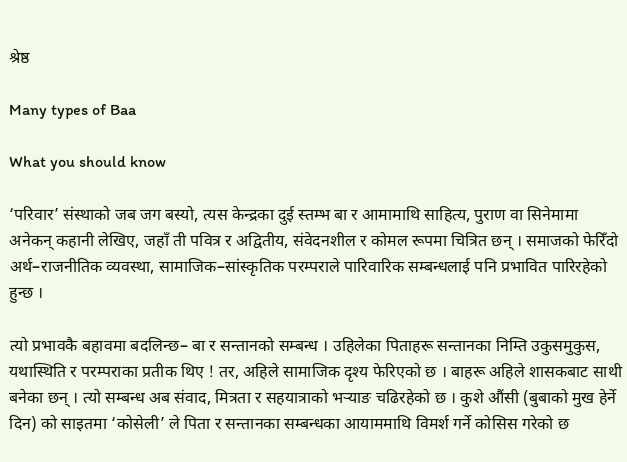श्रेष्ठ

Many types of Baa

What you should know

‘परिवार’ संस्थाको जब जग बस्यो, त्यस केन्द्रका दुई स्तम्भ बा र आमामाथि साहित्य, पुराण वा सिनेमामा अनेकन् कहानी लेखिए, जहाँ ती पवित्र र अद्वितीय, संवेदनशील र कोमल रूपमा चित्रित छन् । समाजको फेरिँदो अर्थ–राजनीतिक व्यवस्था, सामाजिक–सांस्कृतिक परम्पराले पारिवारिक सम्बन्धलाई पनि प्रभावित पारिरहेको हुन्छ ।

त्यो प्रभावकै बहावमा बदलिन्छ– बा र सन्तानको सम्बन्ध । उहिलेका पिताहरू सन्तानका निम्ति उकुसमुकुस, यथास्थिति र परम्पराका प्रतीक थिए ! तर, अहिले सामाजिक दृश्य फेरिएको छ । बाहरू अहिले शासकबाट साथी बनेका छन् । त्यो सम्बन्ध अब संवाद, मित्रता र सहयात्राको भर्‍याङ चढिरहेको छ । कुशे औंसी (बुबाको मुख हेर्ने दिन) को साइतमा ‘कोसेली’ ले पिता र सन्तानका सम्बन्धका आयाममाथि विमर्श गर्ने कोसिस गरेको छ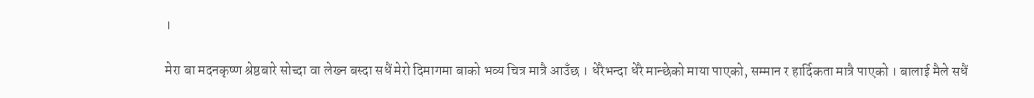।

मेरा बा मदनकृष्ण श्रेष्ठबारे सोच्दा वा लेख्न बस्दा सधैं मेरो दिमागमा बाको भव्य चित्र मात्रै आउँछ । धेरैभन्दा धेरै मान्छेको माया पाएको, सम्मान र हार्दिकता मात्रै पाएको । बालाई मैले सधैं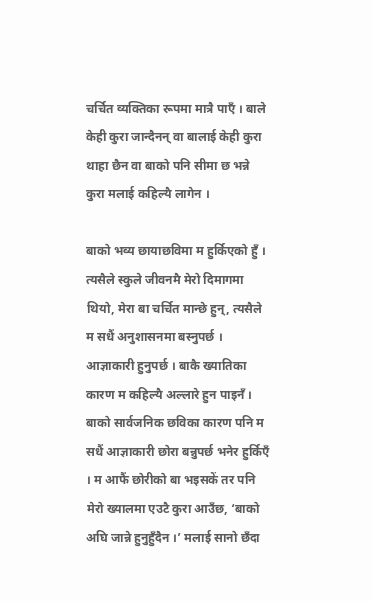चर्चित व्यक्तिका रूपमा मात्रै पाएँ । बाले केही कुरा जान्दैनन् वा बालाई केही कुरा थाहा छैन वा बाको पनि सीमा छ भन्ने कुरा मलाई कहिल्यै लागेन ।

बाको भव्य छायाछविमा म हुर्किएको हुँ । त्यसैले स्कुले जीवनमै मेरो दिमागमा थियो, मेरा बा चर्चित मान्छे हुन्, त्यसैले म सधैं अनुशासनमा बस्नुपर्छ । आज्ञाकारी हुनुपर्छ । बाकै ख्यातिका कारण म कहिल्यै अल्लारे हुन पाइनँ । बाको सार्वजनिक छविका कारण पनि म सधैं आज्ञाकारी छोरा बन्नुपर्छ भनेर हुर्किएँ । म आफैं छोरीको बा भइसकें तर पनि मेरो ख्यालमा एउटै कुरा आउँछ, ‘बाको अघि जान्ने हुनुहुँदैन ।’ मलाई सानो छँदा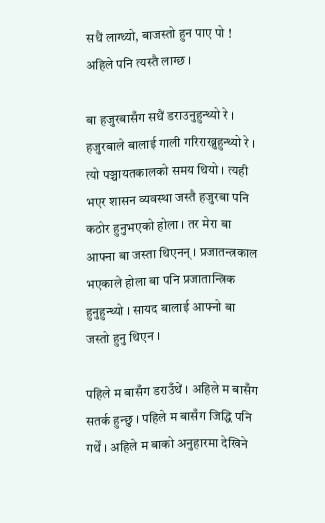सधैं लाग्थ्यो, बाजस्तो हुन पाए पो ! अहिले पनि त्यस्तै लाग्छ ।

बा हजुरबासँग सधैं डराउनुहुन्थ्यो रे । हजुरबाले बालाई गाली गरिराख्नुहुन्थ्यो रे । त्यो पञ्चायतकालको समय थियो । त्यही भएर शासन व्यवस्था जस्तै हजुरबा पनि कठोर हुनुभएको होला । तर मेरा बा आफ्ना बा जस्ता थिएनन् । प्रजातन्त्रकाल भएकाले होला बा पनि प्रजातान्त्रिक हुनुहुन्थ्यो । सायद बालाई आफ्नो बा जस्तो हुनु थिएन ।

पहिले म बासँग डराउँथें । अहिले म बासँग सतर्क हुन्छु । पहिले म बासँग जिद्धि पनि गर्थें । अहिले म बाको अनुहारमा देखिने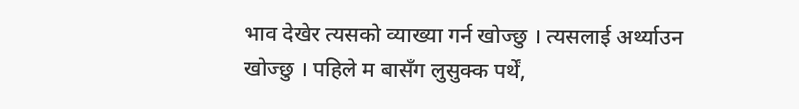भाव देखेर त्यसको व्याख्या गर्न खोज्छु । त्यसलाई अर्थ्याउन खोज्छु । पहिले म बासँग लुसुक्क पर्थें,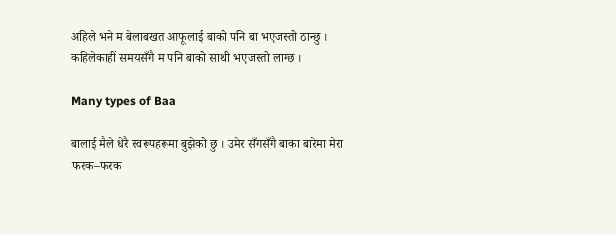अहिले भने म बेलाबखत आफूलाई बाको पनि बा भएजस्तो ठान्छु । कहिलेकाहीं समयसँगै म पनि बाको साथी भएजस्तो लाग्छ ।

Many types of Baa

बालाई मैले धेरै स्वरूपहरूमा बुझेको छु । उमेर सँगसँगै बाका बारेमा मेरा फरक–फरक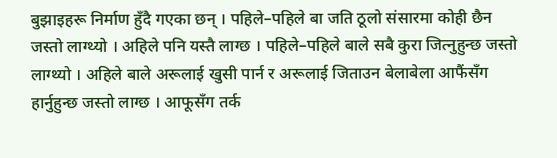बुझाइहरू निर्माण हुँदै गएका छन् । पहिले–पहिले बा जति ठूलो संसारमा कोही छैन जस्तो लाग्थ्यो । अहिले पनि यस्तै लाग्छ । पहिले–पहिले बाले सबै कुरा जित्नुहुन्छ जस्तो लाग्थ्यो । अहिले बाले अरूलाई खुसी पार्न र अरूलाई जिताउन बेलाबेला आफैंसँग हार्नुहुन्छ जस्तो लाग्छ । आफूसँग तर्क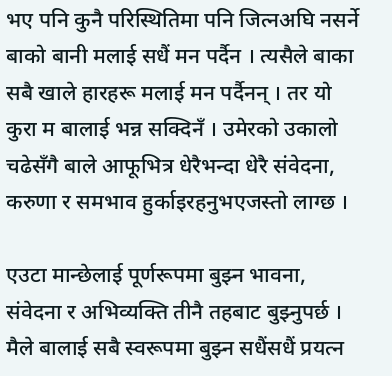भए पनि कुनै परिस्थितिमा पनि जित्नअघि नसर्ने बाको बानी मलाई सधैं मन पर्दैन । त्यसैले बाका सबै खाले हारहरू मलाई मन पर्दैनन् । तर यो कुरा म बालाई भन्न सक्दिनँ । उमेरको उकालो चढेसँगै बाले आफूभित्र धेरैभन्दा धेरै संवेदना, करुणा र समभाव हुर्काइरहनुभएजस्तो लाग्छ ।

एउटा मान्छेलाई पूर्णरूपमा बुझ्न भावना, संवेदना र अभिव्यक्ति तीनै तहबाट बुझ्नुपर्छ । मैले बालाई सबै स्वरूपमा बुझ्न सधैंसधैं प्रयत्न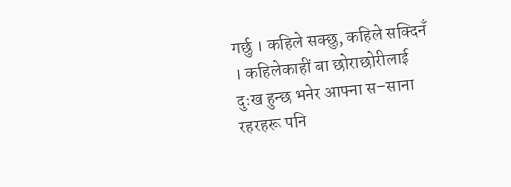गर्छु । कहिले सक्छु, कहिले सक्दिनँ । कहिलेकाहीं बा छोराछोरीलाई दुःख हुन्छ भनेर आफ्ना स–साना रहरहरू पनि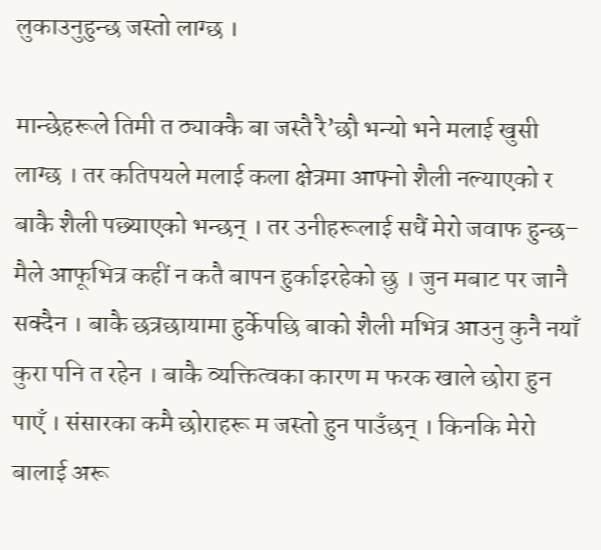लुकाउनुहुन्छ जस्तो लाग्छ ।

मान्छेहरूले तिमी त ठ्याक्कै बा जस्तै रै’छौ भन्यो भने मलाई खुसी लाग्छ । तर कतिपयले मलाई कला क्षेत्रमा आफ्नो शैली नल्याएको र बाकै शैली पछ्याएको भन्छन् । तर उनीहरूलाई सधैं मेरो जवाफ हुन्छ– मैले आफूभित्र कहीं न कतै बापन हुर्काइरहेको छु । जुन मबाट पर जानै सक्दैन । बाकै छत्रछायामा हुर्केपछि बाको शैली मभित्र आउनु कुनै नयाँ कुरा पनि त रहेन । बाकै व्यक्तित्वका कारण म फरक खाले छोरा हुन पाएँ । संसारका कमै छोराहरू म जस्तो हुन पाउँछन् । किनकि मेरो बालाई अरू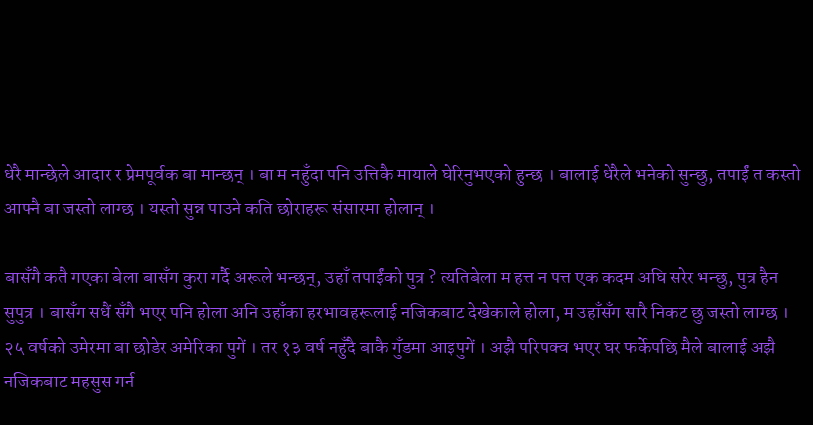धेरै मान्छेले आदार र प्रेमपूर्वक बा मान्छन् । बा म नहुँदा पनि उत्तिकै मायाले घेरिनुभएको हुन्छ । बालाई धेरैले भनेको सुन्छु, तपाईं त कस्तो आफ्नै बा जस्तो लाग्छ । यस्तो सुन्न पाउने कति छोराहरू संसारमा होलान् ।

बासँगै कतै गएका बेला बासँग कुरा गर्दै अरूले भन्छन्, उहाँ तपाईंको पुत्र ? त्यतिबेला म हत्त न पत्त एक कदम अघि सरेर भन्छु, पुत्र हैन सुपुत्र । बासँग सधैं सँगै भएर पनि होला अनि उहाँका हरभावहरूलाई नजिकबाट देखेकाले होला, म उहाँसँग सारै निकट छु जस्तो लाग्छ । २५ वर्षको उमेरमा बा छोडेर अमेरिका पुगें । तर १३ वर्ष नहुँदै बाकै गुँडमा आइपुगें । अझै परिपक्व भएर घर फर्केपछि मैले बालाई अझै नजिकबाट महसुस गर्न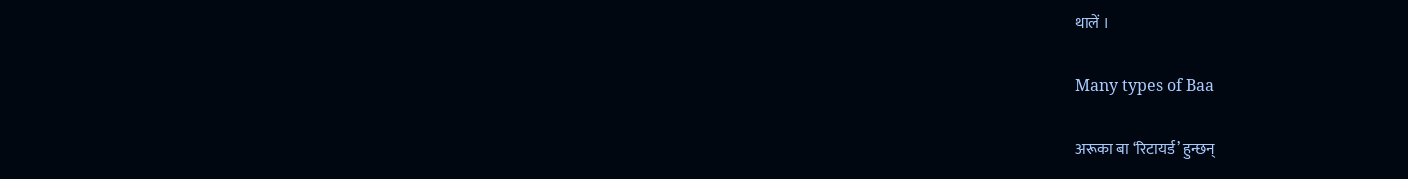थालें ।

Many types of Baa

अरूका बा ‘रिटायर्ड’ हुन्छन्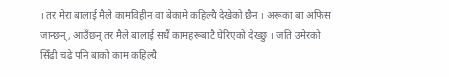। तर मेरा बालाई मैले कामविहीन वा बेकामे कहिल्यै देखेको छैन । अरूका बा अफिस जान्छन्, आउँछन् तर मैले बालाई सधैं कामहरूबाटै घेरिएको देख्छु । जति उमेरको सिँढी चढे पनि बाको काम कहिल्यै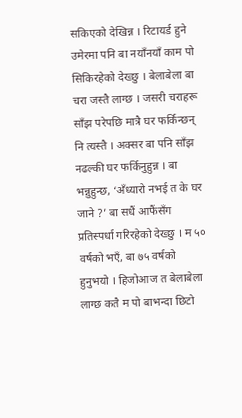सकिएको देखिन्न । रिटायर्ड हुने उमेरमा पनि बा नयाँनयाँ काम पो सिकिरहेको देख्छु । बेलाबेला बा चरा जस्तै लाग्छ । जसरी चराहरू साँझ परेपछि मात्रै घर फर्किन्छन् नि त्यस्तै । अक्सर बा पनि साँझ नढल्की घर फर्किनुहुन्न । बा भन्नुहुन्छ, ‘अँध्यारो नभई त के घर जाने ?’ बा सधैं आफैंसँग प्रतिस्पर्धा गरिरहेको देख्छु । म ५० वर्षको भएँ, बा ७५ वर्षको हुनुभयो । हिजोआज त बेलाबेला लाग्छ कतै म पो बाभन्दा छिटो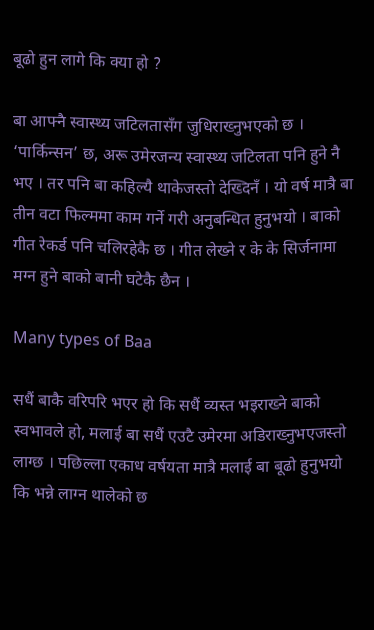बूढो हुन लागे कि क्या हो ?

बा आफ्नै स्वास्थ्य जटिलतासँग जुधिराख्नुभएको छ । ‘पार्किन्सन’ छ, अरू उमेरजन्य स्वास्थ्य जटिलता पनि हुने नै भए । तर पनि बा कहिल्यै थाकेजस्तो देख्दिनँ । यो वर्ष मात्रै बा तीन वटा फिल्ममा काम गर्ने गरी अनुबन्धित हुनुभयो । बाको गीत रेकर्ड पनि चलिरहेकै छ । गीत लेख्ने र के के सिर्जनामा मग्न हुने बाको बानी घटेकै छैन ।

Many types of Baa

सधैं बाकै वरिपरि भएर हो कि सधैं व्यस्त भइराख्ने बाको स्वभावले हो, मलाई बा सधैं एउटै उमेरमा अडिराख्नुभएजस्तो लाग्छ । पछिल्ला एकाध वर्षयता मात्रै मलाई बा बूढो हुनुभयो कि भन्ने लाग्न थालेको छ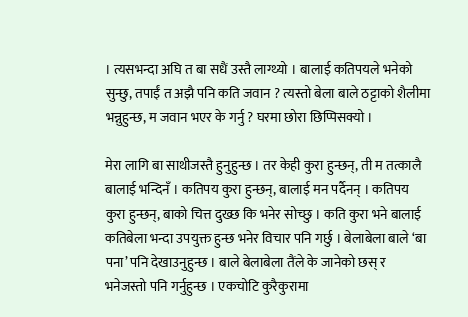। त्यसभन्दा अघि त बा सधैं उस्तै लाग्थ्यो । बालाई कतिपयले भनेको सुन्छु, तपाईं त अझै पनि कति जवान ? त्यस्तो बेला बाले ठट्टाको शैलीमा भन्नुहुन्छ, म जवान भएर के गर्नु ? घरमा छोरा छिप्पिसक्यो ।

मेरा लागि बा साथीजस्तै हुनुहुन्छ । तर केही कुरा हुन्छन्, ती म तत्कालै बालाई भन्दिनँ । कतिपय कुरा हुन्छन्, बालाई मन पर्दैनन् । कतिपय कुरा हुन्छन्, बाको चित्त दुख्छ कि भनेर सोच्छु । कति कुरा भने बालाई कतिबेला भन्दा उपयुक्त हुन्छ भनेर विचार पनि गर्छु । बेलाबेला बाले ‘बा पना’ पनि देखाउनुहुन्छ । बाले बेलाबेला तैंले के जानेको छस् र भनेजस्तो पनि गर्नुहुन्छ । एकचोटि कुरैकुरामा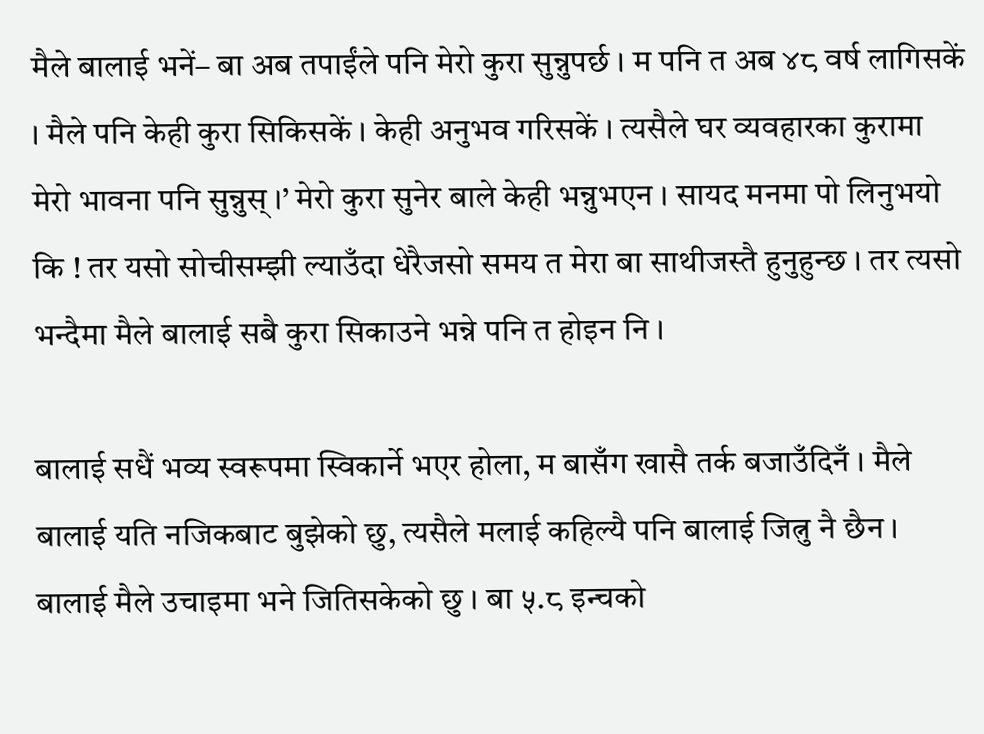मैले बालाई भनें– बा अब तपाईंले पनि मेरो कुरा सुन्नुपर्छ । म पनि त अब ४८ वर्ष लागिसकें । मैले पनि केही कुरा सिकिसकें । केही अनुभव गरिसकें । त्यसैले घर व्यवहारका कुरामा मेरो भावना पनि सुन्नुस् ।’ मेरो कुरा सुनेर बाले केही भन्नुभएन । सायद मनमा पो लिनुभयो कि ! तर यसो सोचीसम्झी ल्याउँदा धेरैजसो समय त मेरा बा साथीजस्तै हुनुहुन्छ । तर त्यसो भन्दैमा मैले बालाई सबै कुरा सिकाउने भन्ने पनि त होइन नि ।

बालाई सधैं भव्य स्वरूपमा स्विकार्ने भएर होला, म बासँग खासै तर्क बजाउँदिनँ । मैले बालाई यति नजिकबाट बुझेको छु, त्यसैले मलाई कहिल्यै पनि बालाई जित्नु नै छैन । बालाई मैले उचाइमा भने जितिसकेको छु । बा ५.८ इन्चको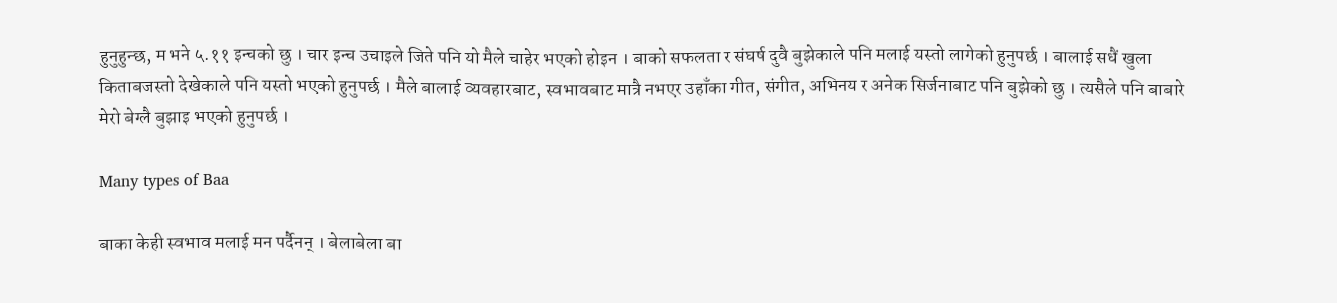हुनुहुन्छ, म भने ५.११ इन्चको छु । चार इन्च उचाइले जिते पनि यो मैले चाहेर भएको होइन । बाको सफलता र संघर्ष दुवै बुझेकाले पनि मलाई यस्तो लागेको हुनुपर्छ । बालाई सधैं खुला किताबजस्तो देखेकाले पनि यस्तो भएको हुनुपर्छ । मैले बालाई व्यवहारबाट, स्वभावबाट मात्रै नभएर उहाँका गीत, संगीत, अभिनय र अनेक सिर्जनाबाट पनि बुझेको छु । त्यसैले पनि बाबारे मेरो बेग्लै बुझाइ भएको हुनुपर्छ ।

Many types of Baa

बाका केही स्वभाव मलाई मन पर्दैनन् । बेलाबेला बा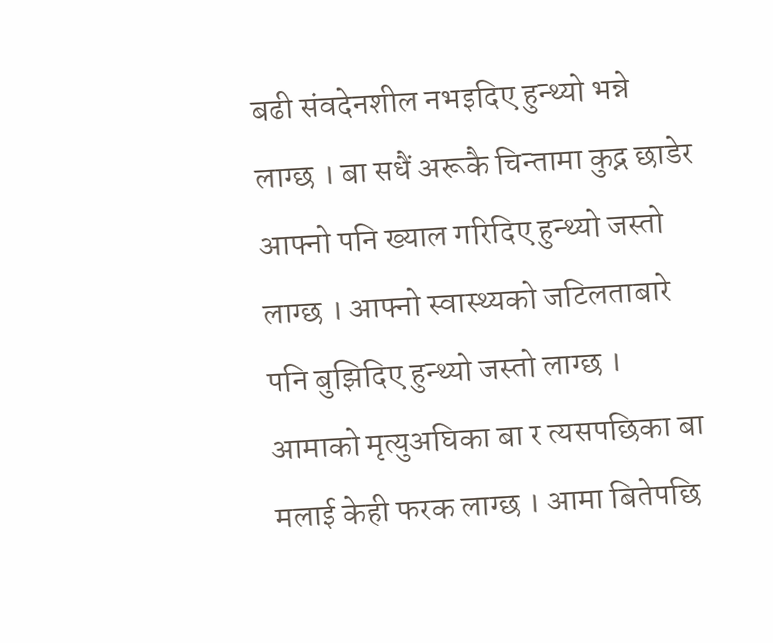बढी संवदेनशील नभइदिए हुन्थ्यो भन्ने लाग्छ । बा सधैं अरूकै चिन्तामा कुद्न छाडेर आफ्नो पनि ख्याल गरिदिए हुन्थ्यो जस्तो लाग्छ । आफ्नो स्वास्थ्यको जटिलताबारे पनि बुझिदिए हुन्थ्यो जस्तो लाग्छ । आमाको मृत्युअघिका बा र त्यसपछिका बा मलाई केही फरक लाग्छ । आमा बितेपछि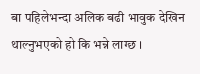बा पहिलेभन्दा अलिक बढी भावुक देखिन थाल्नुभएको हो कि भन्ने लाग्छ ।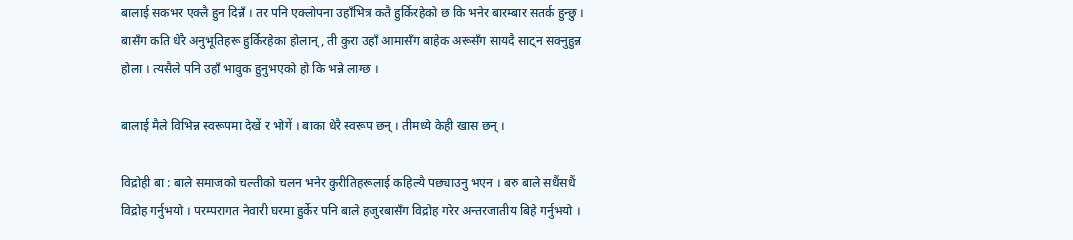बालाई सकभर एक्लै हुन दिन्नँ । तर पनि एक्लोपना उहाँभित्र कतै हुर्किरहेको छ कि भनेर बारम्बार सतर्क हुन्छु । बासँग कति धेरै अनुभूतिहरू हुर्किरहेका होलान्, ती कुरा उहाँ आमासँग बाहेक अरूसँग सायदै साट्न सक्नुहुन्न होला । त्यसैले पनि उहाँ भावुक हुनुभएको हो कि भन्ने लाग्छ ।

बालाई मैले विभिन्न स्वरूपमा देखें र भोगें । बाका धेरै स्वरूप छन् । तीमध्ये केही खास छन् ।

विद्रोही बा : बाले समाजको चल्तीको चलन भनेर कुरीतिहरूलाई कहिल्यै पछ्याउनु भएन । बरु बाले सधैंसधैं विद्रोह गर्नुभयो । परम्परागत नेवारी घरमा हुर्केर पनि बाले हजुरबासँग विद्रोह गरेर अन्तरजातीय बिहे गर्नुभयो ।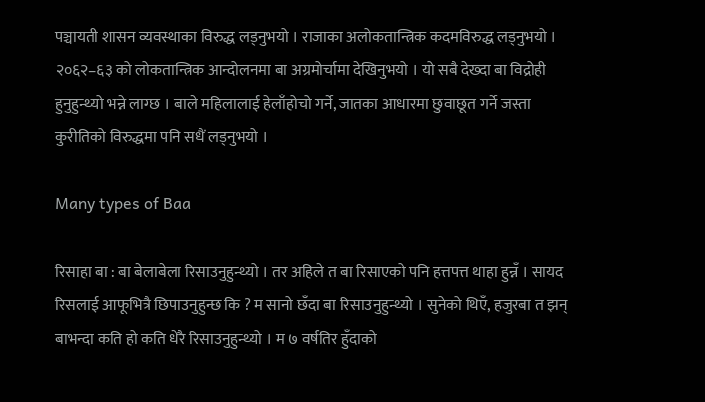पञ्चायती शासन व्यवस्थाका विरुद्ध लड्नुभयो । राजाका अलोकतान्त्रिक कदमविरुद्ध लड्नुभयो । २०६२–६३ को लोकतान्त्रिक आन्दोलनमा बा अग्रमोर्चामा देखिनुभयो । यो सबै देख्दा बा विद्रोही हुनुहुन्थ्यो भन्ने लाग्छ । बाले महिलालाई हेलाँहोचो गर्ने, जातका आधारमा छुवाछूत गर्ने जस्ता कुरीतिको विरुद्धमा पनि सधैं लड्नुभयो ।

Many types of Baa

रिसाहा बा : बा बेलाबेला रिसाउनुहुन्थ्यो । तर अहिले त बा रिसाएको पनि हत्तपत्त थाहा हुन्नँ । सायद रिसलाई आफूभित्रै छिपाउनुहुन्छ कि ? म सानो छँदा बा रिसाउनुहुन्थ्यो । सुनेको थिएँ, हजुरबा त झन् बाभन्दा कति हो कति धेरै रिसाउनुहुन्थ्यो । म ७ वर्षतिर हुँदाको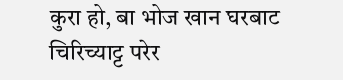कुरा हो, बा भोज खान घरबाट चिरिच्याट्ट परेर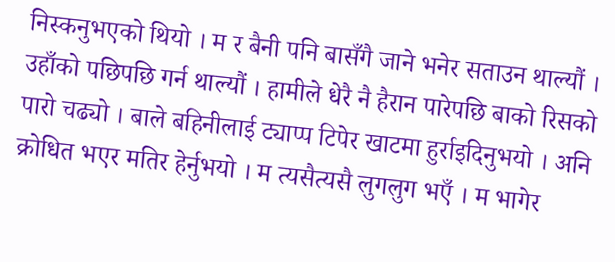निस्कनुभएको थियो । म र बैनी पनि बासँगै जाने भनेर सताउन थाल्यौं । उहाँको पछिपछि गर्न थाल्यौं । हामीले धेरै नै हैरान पारेपछि बाको रिसको पारो चढ्यो । बाले बहिनीलाई ट्याप्प टिपेर खाटमा हुर्राइदिनुभयो । अनि क्रोधित भएर मतिर हेर्नुभयो । म त्यसैत्यसै लुगलुग भएँ । म भागेर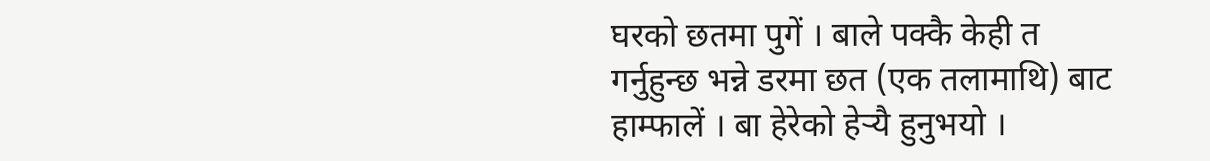घरको छतमा पुगें । बाले पक्कै केही त गर्नुहुन्छ भन्ने डरमा छत (एक तलामाथि) बाट हाम्फालें । बा हेरेको हेर्‍यै हुनुभयो ।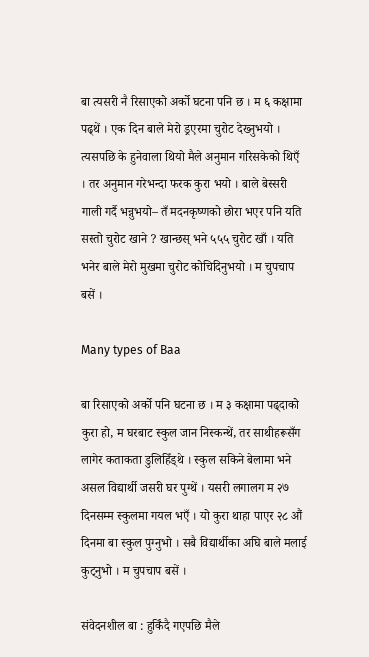बा त्यसरी नै रिसाएको अर्को घटना पनि छ । म ६ कक्षामा पढ्थें । एक दिन बाले मेरो ड्रएरमा चुरोट देख्नुभयो । त्यसपछि के हुनेवाला थियो मैले अनुमान गरिसकेको थिएँ । तर अनुमान गरेभन्दा फरक कुरा भयो । बाले बेस्सरी गाली गर्दै भन्नुभयो– तँ मदनकृष्णको छोरा भएर पनि यति सस्तो चुरोट खाने ? खान्छस् भने ५५५ चुरोट खाँ । यति भनेर बाले मेरो मुखमा चुरोट कोचिदिनुभयो । म चुपचाप बसें ।

Many types of Baa

बा रिसाएको अर्को पनि घटना छ । म ३ कक्षामा पढ्दाको कुरा हो, म घरबाट स्कुल जान निस्कन्थें, तर साथीहरूसँग लागेर कताकता डुलिहिँड्थे । स्कुल सकिने बेलामा भने असल विद्यार्थी जसरी घर पुग्थें । यसरी लगालग म २७ दिनसम्म स्कुलमा गयल भएँ । यो कुरा थाहा पाएर २८ औं दिनमा बा स्कुल पुग्नुभो । सबै विद्यार्थीका अघि बाले मलाई कुट्नुभो । म चुपचाप बसें ।

संवेदनशील बा : हुर्किंदै गएपछि मैले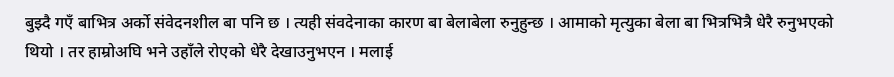बुझ्दै गएँ बाभित्र अर्को संवेदनशील बा पनि छ । त्यही संवदेनाका कारण बा बेलाबेला रुनुहुन्छ । आमाको मृत्युका बेला बा भित्रभित्रै धेरै रुनुभएको थियो । तर हाम्रोअघि भने उहाँले रोएको धेरै देखाउनुभएन । मलाई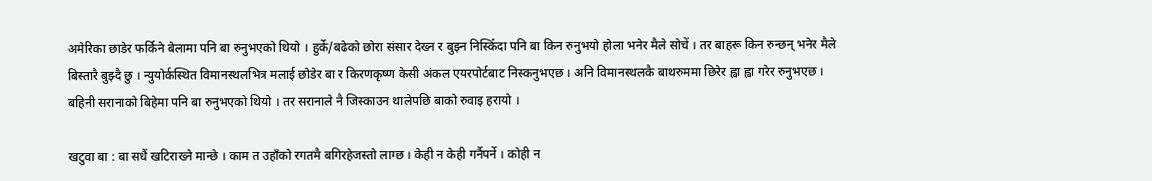अमेरिका छाडेर फर्किने बेलामा पनि बा रुनुभएको थियो । हुर्के/बढेको छोरा संसार देख्न र बुझ्न निस्किँदा पनि बा किन रुनुभयो होला भनेर मैले सोचें । तर बाहरू किन रुन्छन् भनेर मैले बिस्तारै बुझ्दै छु । न्युयोर्कस्थित विमानस्थलभित्र मलाई छोडेर बा र किरणकृष्ण केसी अंकल एयरपोर्टबाट निस्कनुभएछ । अनि विमानस्थलकै बाथरुममा छिरेर ह्वा ह्वा गरेर रुनुभएछ । बहिनी सरानाको बिहेमा पनि बा रुनुभएको थियो । तर सरानाले नै जिस्काउन थालेपछि बाको रुवाइ हरायो ।

खटुवा बा : बा सधैं खटिराख्ने मान्छे । काम त उहाँको रगतमै बगिरहेजस्तो लाग्छ । केही न केही गर्नैपर्ने । कोही न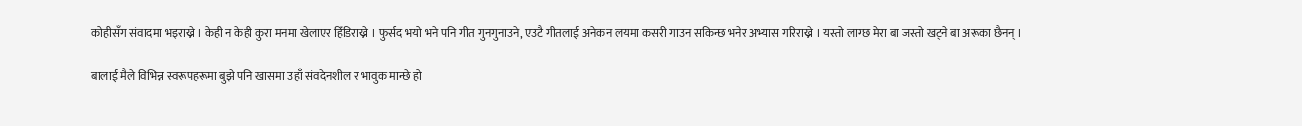कोहीसँग संवादमा भइराख्ने । केही न केही कुरा मनमा खेलाएर हिँडिराख्ने । फुर्सद भयो भने पनि गीत गुनगुनाउने, एउटै गीतलाई अनेकन लयमा कसरी गाउन सकिन्छ भनेर अभ्यास गरिराख्ने । यस्तो लाग्छ मेरा बा जस्तो खट्ने बा अरूका छैनन् ।

बालाई मैले विभिन्न स्वरूपहरूमा बुझे पनि खासमा उहाँ संवदेनशील र भावुक मान्छे हो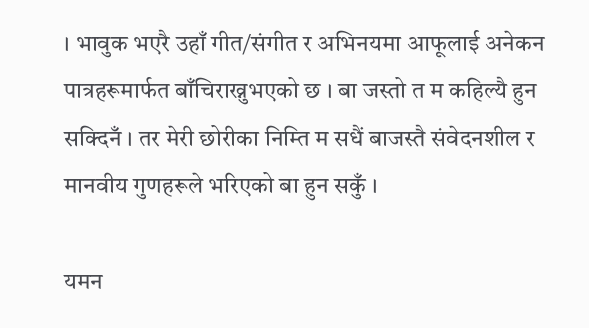। भावुक भएरै उहाँ गीत/संगीत र अभिनयमा आफूलाई अनेकन पात्रहरूमार्फत बाँचिराख्नुभएको छ । बा जस्तो त म कहिल्यै हुन सक्दिनँ । तर मेरी छोरीका निम्ति म सधैं बाजस्तै संवेदनशील र मानवीय गुणहरूले भरिएको बा हुन सकुँ ।

यमन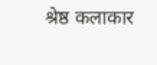श्रेष्ठ कलाकार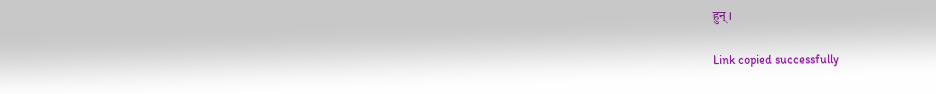हुन् ।

Link copied successfully